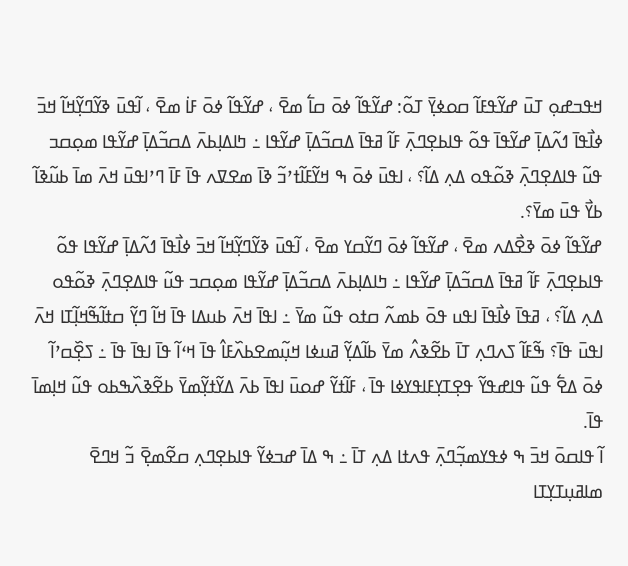ߞߟߏߝߋ߲ ߠߎ߫ ߝߌ߬ߟߓߊ߬ ߛߋߦߌ߲߫ ߠߋ߬: ߝߌ߬ߟߊ߬ ߦߋ߫ ߛߊ߱ ߘߐ߫ ، ߝߌ߬ߟߊ߬ ߦߋ߫ ߓߊ߭ ߘߐ߫ ، ߊ߬ߟߎ߫ ߢߌ߬ߣߌ߲߬ߞߊ߬ ߞߏ߫ ߦߊ߯ߟߊ߫ ߗߍ߬ߡߊ߲߫ ߝߌ߬ߟߊ߫ ߟߋ߬ ߟߊߕߐ߲ߣߍ߲߫ ߓߊ߬ ߥߟߊ߫ ߡߛߏ߬ߡߊ߲߫ ߝߌ߬ߟߊ ߸ ߤߊߡߊ߲ߕߍ߫ ߡߛߏ߬ߡߊ߲߫ ߝߌ߬ߟߊ ߘߋ߲ߛߏ ߟߎ߬ ߟߊߡߐ߲ߣߍ߲߫ ߢߋ߬ߟߋ ߡߍ߲ ߡߊ߬؟ ، ߊߟߎ߫ ߦߋ߫ ߒ ߞߌ߬ߓߊ߬ߙߴߏ߬ ߢߊ߫ ߘߐߜߍ ߟߊ߫ ߓߊ߫ ߣߴߊߟߎ߫ ߞߍ߫ ߘߊ߫ ߕߎ߬ߢߊ߬ ߕߌ߯ ߟߎ߫ ߘߌ߫؟.
ߝߌ߬ߟߊ߬ ߦߋ߫ ߢߐ߯ߡߍ ߘߐ߫ ، ߝߌ߬ߟߊ߬ ߦߋ߫ ߣߌ߬ߛߌ ߘߐ߫ ، ߊ߬ߟߎ߫ ߢߌ߬ߣߌ߲߬ߞߊ߬ ߞߏ߫ ߦߊ߯ߟߊ߫ ߗߍ߬ߡߊ߲߫ ߝߌ߬ߟߊ ߟߋ߬ ߟߊߕߐ߲ߣߍ߲߫ ߓߊ߬ ߥߟߊ߫ ߡߛߏ߬ߡߊ߲߫ ߝߌ߬ߟߊ ߸ ߤߊߡߊ߲ߕߍ߫ ߡߛߏ߬ߡߊ߲߫ ߝߌ߬ߟߊ ߘߋ߲ߛߏ ߟߎ߬ ߟߊߡߐ߲ߣߍ߲߫ ߢߋ߬ߟߋ ߡߍ߲ ߡߊ߬؟ ، ߥߟߊ߫ ߦߊ߯ߟߊ߫ ߊߟߎ ߟߋ߫ ߕߘߍ߬ ߛߙߋ ߟߎ߬ ߘߌ߫ ߸ ߊߟߊ߫ ߞߍ߫ ߕߎߡߊ ߟߊ߫ ߞߊ߬ ߣߌ߲߬ ߛߙߊ߬ߒ߬ߞߊ߲߬ߠߊ ߞߍ߫ ߊߟߎ߫ ߟߊ߫؟ ߒ߬ߓߊ߬ ߖߍߣߍ߲ ߠߊ߫ ߕߐ߬ߢߍ߮ ߘߌ߫ ߕߊ߬ߡߌ߲߬ ߥߎߦߊ ߞߎ߲߬ߘߐߕߍ߰ߓߊ߮ ߟߊ߫ ߞߵߊ߬ ߟߊ߫ ߊߟߊ߫ ߟߊ߫ ߸ ߖߐ߲߰ߛߴߊ߬ ߦߋ߫ ߡߐ߱ ߟߎ߬ ߟߊߝߟߌ߬ ߟߐ߲ߠߌ߲ߓߊߟߌߦߊ ߟߊ߫ ، ߓߊ߬ߙߌ߬ ߝߋߎ߫ ߊߟߊ߫ ߕߍ߫ ߡߌ߬ߙߌ߲߬ߘߌ߫ ߕߐ߬ߢߍ߰ߒߕߋ ߟߎ߬ ߞߊ߲ߘߊ߫ ߟߊ߫.
ߊ߬ ߟߊߛߋ߫ ߞߏ߫ ߒ ߦߟߌߘߏ߲߬ߣߍ߲߫ ߟߍߙߊ ߡߍ߲ ߠߊ߫ ߸ ߒ ߡߊ߫ ߝߏߦߌ߬ ߟߊߕߐ߲ߣߍ߲ ߛߐ߬ߘߐ߲߫ ߏ߬ ߞߣߐ߫ ߘߊߥߎ߲ߠߌ߲ߠߊ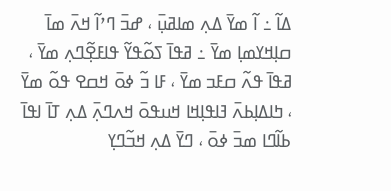ߡߊ߬ ߸ ߊ߬ ߘߌ߫ ߡߍ߲ ߘߊߥߎ߲߫ ، ߝߏ߫ ߣߴߊ߬ ߞߍ߫ ߘߊ߫ ߛߊ߲ߞߌߘߊ߲ ߘߌ߫ ߸ ߥߟߊ߫ ߖߋ߬ߟߌ߬ ߟߊߓߐ߲߬ߣߍ߲ ߘߌ߫ ، ߥߟߊ߫ ߟߍ߬ ߛߓߏ ߘߌ߫ ، ߓߊ ߏ߬ ߦߋ߫ ߞߛߐ ߟߋ߬ ߘߌ߫ ، ߤߊߡߊ߲ߕߍ߫ ߔߊߟߊ߲ߞߊ ߞߎߟߋ߫ ߞߍߣߍ߲߫ ߡߍ߲ ߠߊ߫ ߊߟߊ߫ ߕߊ߬ߣߊ ߘߏ߫ ߦߋ߫ ، ߣߌ߫ ߡߍ߲ ߞߏ߬ߣߌ߲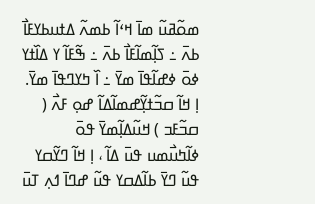ߘߋ߬ߥߎ߬ ߘߊ߫ ߞߵߊ߬ ߕߘߍ߬ ߡߙߎߕߌߓߊ߯ ߕߍ߫ ߸ ߖߊ߲߬ߘߊ߬ߓߊ߯ ߕߍ߫ ߸ ߒ߬ߓߊ߬ ߌ ߡߊ߰ߙߌ ߦߋ߫ ߦߝߊ߬ߟߊ߫ ߘߌ߫ ߸ ߊ߰ ߤߌߣߟߊ߫ ߘߌ߫.
ߊ߲ ߞߊ߬ ߛߏ߬ߙߌ߲߬ߝߘߊ߬ߡߊ߬ ߝߋ߲ ߓߍ߯ ( ߛߏ߬ߓߏ ) ߞߎ߬ߡߊ߲߬ߘߌ߫ ߟߋ߫ ߦߊ߬ߤߎ߯ߘߎ ߟߎ߫ ߡߊ߬ ، ߊ߲ ߞߊ߬ ߣߌ߬ߛߌ ߟߎ߬ ߣߌ߫ ߕߊ߬ߡߛߌ ߟߎ߬ ߝߣߊ߫ ߗߍ߲ ߠߎ߫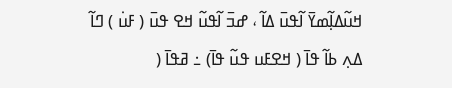ߞߎ߬ߡߊ߲߬ߘߌ߫ ߊ߬ߟߎ߫ ߡߊ߬ ، ߝߏ߫ ߊ߬ߟߎ߬ ߞߐ ߟߎ߫ ( ߓߎ߭ ) ߣߊ߬ ߡߍ߲ ߕߊ߬ ߟߊ߫ ( ߞߐߓߎ ߟߎ߬ ߟߊ߫) ߸ ߥߟߊ߫ (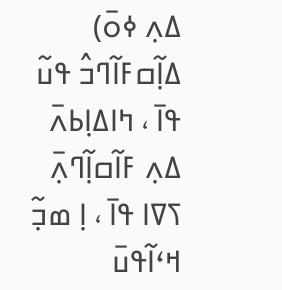ߡߍ߲ ߦߋ߫) ߡߊ߲߬ߛߓߊ߬ߣߏ߮ ߟߎ߬ ߟߊ߫ ، ߤߊߡߊ߲ߕߍ߫ ߡߍ߲ ߓߊ߬ߛߊ߲߬ߣߍ߲߫ ߖߜߊ ߟߊ߫ ، ߊ߲ ߘߏ߲߬ ߞߵߊ߬ߟߎ߫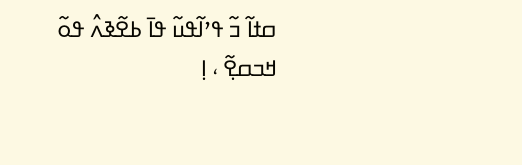ߛߙߊ߬ ߏ߬ ߟߴߊ߬ߟߎ߬ ߟߊ߫ ߕߐ߬ߢߍ߮ ߟߋ߬ ߞߏߛߐ߲߬ ، ߊ߲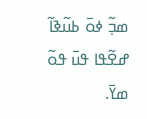ߘߏ߲߬ ߦߋ߫ ߕߎ߬ߢߊ߬ ߝߐ߬ߟߊ ߟߎ߫ ߟߋ߬ ߘߌ߫.